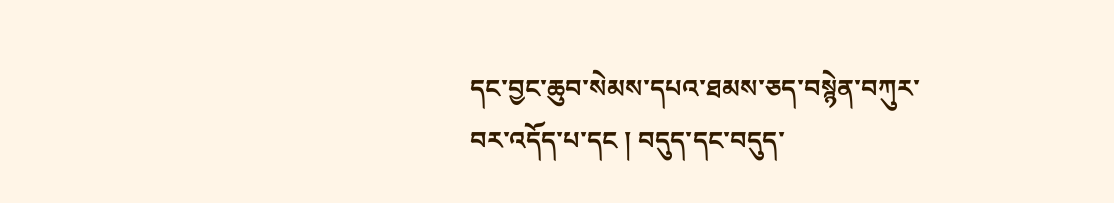དང་བྱང་ཆུབ་སེམས་དཔའ་ཐམས་ཅད་བསྙེན་བཀུར་བར་འདོད་པ་དང ། བདུད་དང་བདུད་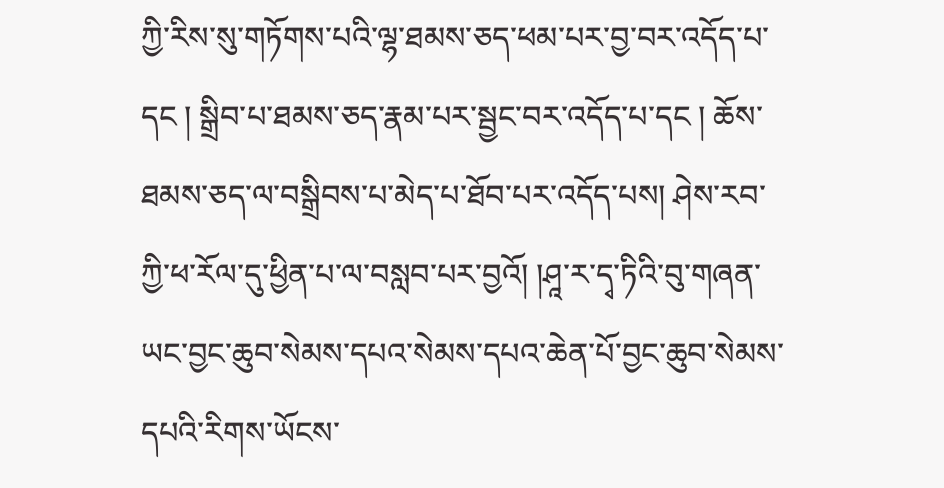ཀྱི་རིས་སུ་གཏོགས་པའི་ལྷ་ཐམས་ཅད་ཕམ་པར་བྱ་བར་འདོད་པ་དང ། སྒྲིབ་པ་ཐམས་ཅད་རྣམ་པར་སྦྱང་བར་འདོད་པ་དང ། ཆོས་ཐམས་ཅད་ལ་བསྒྲིབས་པ་མེད་པ་ཐོབ་པར་འདོད་པས། ཤེས་རབ་ཀྱི་ཕ་རོལ་དུ་ཕྱིན་པ་ལ་བསླབ་པར་བྱའོ། །ཤཱ་ར་དྭ་ཏིའི་བུ་གཞན་ཡང་བྱང་ཆུབ་སེམས་དཔའ་སེམས་དཔའ་ཆེན་པོ་བྱང་ཆུབ་སེམས་དཔའི་རིགས་ཡོངས་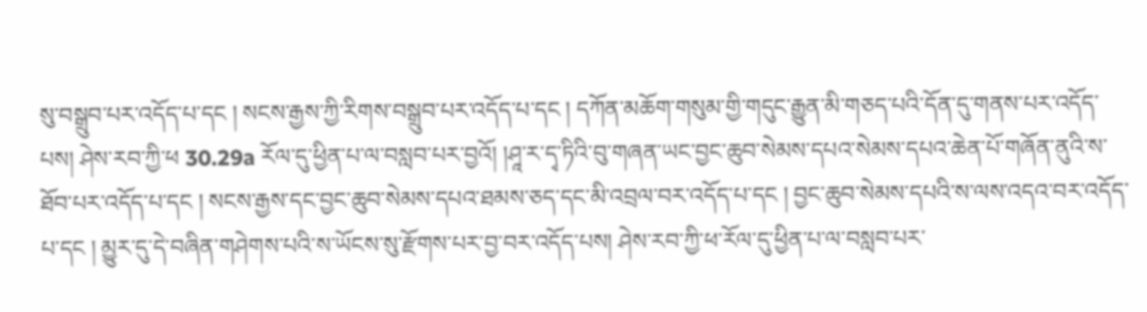སུ་བསྒྲུབ་པར་འདོད་པ་དང ། སངས་རྒྱས་ཀྱི་རིགས་བསྒྲུབ་པར་འདོད་པ་དང ། དཀོན་མཆོག་གསུམ་གྱི་གདུང་རྒྱུན་མི་གཅད་པའི་དོན་དུ་གནས་པར་འདོད་པས། ཤེས་རབ་ཀྱི་ཕ 30.29a རོལ་དུ་ཕྱིན་པ་ལ་བསླབ་པར་བྱའོ། །ཤཱ་ར་དྭ་ཏིའི་བུ་གཞན་ཡང་བྱང་ཆུབ་སེམས་དཔའ་སེམས་དཔའ་ཆེན་པོ་གཞོན་ནུའི་ས་ཐོབ་པར་འདོད་པ་དང ། སངས་རྒྱས་དང་བྱང་ཆུབ་སེམས་དཔའ་ཐམས་ཅད་དང་མི་འབྲལ་བར་འདོད་པ་དང ། བྱང་ཆུབ་སེམས་དཔའི་ས་ལས་འདའ་བར་འདོད་པ་དང ། མྱུར་དུ་དེ་བཞིན་གཤེགས་པའི་ས་ཡོངས་སུ་རྫོགས་པར་བྱ་བར་འདོད་པས། ཤེས་རབ་ཀྱི་ཕ་རོལ་དུ་ཕྱིན་པ་ལ་བསླབ་པར་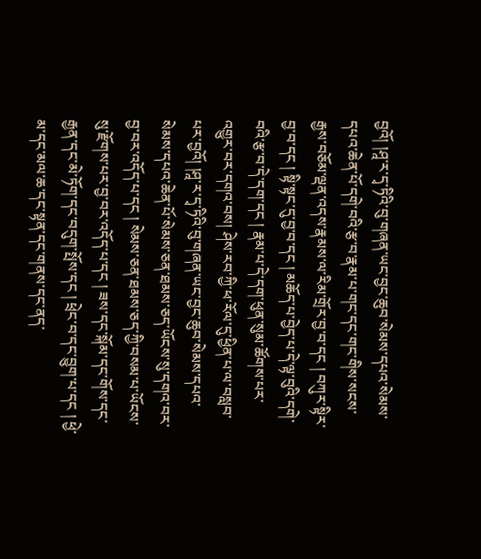བྱའོ། །ཤཱ་ར་དྭ་ཏིའི་བུ་གཞན་ཡང་བྱང་ཆུབ་སེམས་དཔའ་སེམས་དཔའ་ཆེན་པོ་དགེ་བའི་རྩ་བ་རྣམ་པ་གང་དང་གང་གིས་སངས་རྒྱས་བཅོམ་ལྡན་འདས་རྣམས་ལ་རིམ་གྲོར་བྱ་བ་དང ། བཀུར་སྟིར་བྱ་བ་དང ། སྟི་སྟང་དུ་བྱ་བ་དང ། མཆོད་པ་བྱེད་པ་དེ་ལྟ་བུའི་དགེ་བའི་རྩ་བ་དེ་དག་དང ། རྣམ་པ་དེ་དག་ཕུན་སུམ་ཚོགས་པར་འགྱུར་བར་དགའ་བས། ཤེས་རབ་ཀྱི་ཕ་རོལ་དུ་ཕྱིན་པ་ལ་བསླབ་པར་བྱའོ། །ཤཱ་ར་དྭ་ཏིའི་བུ་གཞན་ཡང་བྱང་ཆུབ་སེམས་དཔའ་སེམས་དཔའ་ཆེན་པོ་སེམས་ཅན་ཐམས་ཅད་ཡོངས་སུ་དགའ་བར་བྱ་བར་འདོད་པ་དང ། སེམས་ཅན་ཐམས་ཅད་ཀྱི་བསམ་པ་ཡོངས་སུ་རྫོགས་པར་བྱ་བར་འདོད་པ་དང ། ཟས་དང་སྐོམ་དང་གོས་དང་རྒྱན་དང་མེ་ཏོག་དང་བདུག་སྤོས་དང ། ཕྲེང་བ་དང་བྱུག་པ་དང ། ཕྱེ་མ་དང་མལ་ཆ་དང་སྟན་དང་གནས་དང་ནད་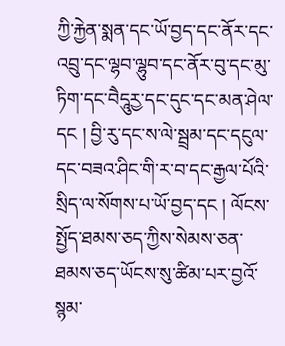ཀྱི་རྐྱེན་སྨན་དང་ཡོ་བྱད་དང་ནོར་དང་འབྲུ་དང་ལྷབ་ལྷུབ་དང་ནོར་བུ་དང་མུ་ཏིག་དང་བཻདཱུརྱ་དང་དུང་དང་མན་ཤེལ་དང ། བྱི་རུ་དང་ས་ལེ་སྦྲམ་དང་དངུལ་དང་བཟའ་ཤིང་གི་ར་བ་དང་རྒྱལ་པོའི་སྲིད་ལ་སོགས་པ་ཡོ་བྱད་དང ། ལོངས་སྤྱོད་ཐམས་ཅད་ཀྱིས་སེམས་ཅན་ཐམས་ཅད་ཡོངས་སུ་ཚིམ་པར་བྱའོ་སྙམ་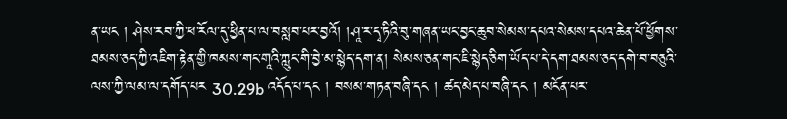ན་ཡང ། ཤེས་རབ་ཀྱི་ཕ་རོལ་དུ་ཕྱིན་པ་ལ་བསླབ་པར་བྱའོ། །ཤཱ་ར་དྭ་ཏིའི་བུ་གཞན་ཡང་བྱང་ཆུབ་སེམས་དཔའ་སེམས་དཔའ་ཆེན་པོ་ཕྱོགས་ཐམས་ཅད་ཀྱི་འཇིག་རྟེན་གྱི་ཁམས་གང་གཱའི་ཀླུང་གི་བྱེ་མ་སྙེད་དག་ན། སེམས་ཅན་གང་ཇི་སྙེད་ཅིག་ཡོད་པ་དེ་དག་ཐམས་ཅད་དགེ་བ་བཅུའི་ལས་ཀྱི་ལམ་ལ་དགོད་པར 30.29b འདོད་པ་དང ། བསམ་གཏན་བཞི་དང ། ཚད་མེད་པ་བཞི་དང ། མངོན་པར་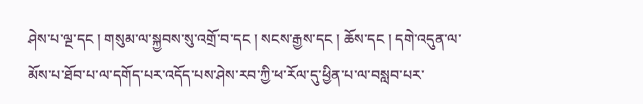ཤེས་པ་ལྔ་དང ། གསུམ་ལ་སྐྱབས་སུ་འགྲོ་བ་དང ། སངས་རྒྱས་དང ། ཆོས་དང ། དགེ་འདུན་ལ་མོས་པ་ཐོབ་པ་ལ་དགོད་པར་འདོད་པས་ཤེས་རབ་ཀྱི་ཕ་རོལ་དུ་ཕྱིན་པ་ལ་བསླབ་པར་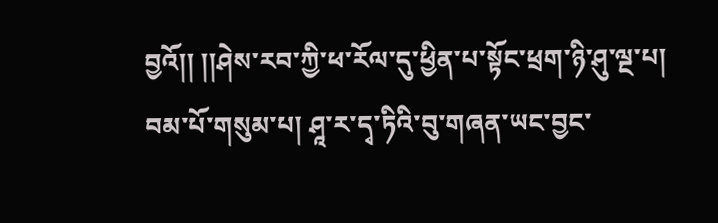བྱའོ།། །།ཤེས་རབ་ཀྱི་ཕ་རོལ་དུ་ཕྱིན་པ་སྟོང་ཕྲག་ཉི་ཤུ་ལྔ་པ། བམ་པོ་གསུམ་པ། ཤཱ་ར་དྭ་ཏིའི་བུ་གཞན་ཡང་བྱང་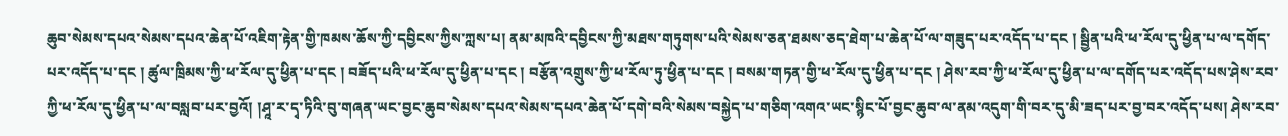ཆུབ་སེམས་དཔའ་སེམས་དཔའ་ཆེན་པོ་འཇིག་རྟེན་གྱི་ཁམས་ཆོས་ཀྱི་དབྱིངས་ཀྱིས་ཀླས་པ། ནམ་མཁའི་དབྱིངས་ཀྱི་མཐས་གཏུགས་པའི་སེམས་ཅན་ཐམས་ཅད་ཐེག་པ་ཆེན་པོ་ལ་གཟུད་པར་འདོད་པ་དང ། སྦྱིན་པའི་ཕ་རོལ་དུ་ཕྱིན་པ་ལ་དགོད་པར་འདོད་པ་དང ། ཚུལ་ཁྲིམས་ཀྱི་ཕ་རོལ་དུ་ཕྱིན་པ་དང ། བཟོད་པའི་ཕ་རོལ་དུ་ཕྱིན་པ་དང ། བརྩོན་འགྲུས་ཀྱི་ཕ་རོལ་ཏུ་ཕྱིན་པ་དང ། བསམ་གཏན་གྱི་ཕ་རོལ་དུ་ཕྱིན་པ་དང ། ཤེས་རབ་ཀྱི་ཕ་རོལ་དུ་ཕྱིན་པ་ལ་དགོད་པར་འདོད་པས་ཤེས་རབ་ཀྱི་ཕ་རོལ་དུ་ཕྱིན་པ་ལ་བསླབ་པར་བྱའོ། །ཤཱ་ར་དྭ་ཏིའི་བུ་གཞན་ཡང་བྱང་ཆུབ་སེམས་དཔའ་སེམས་དཔའ་ཆེན་པོ་དགེ་བའི་སེམས་བསྐྱེད་པ་གཅིག་འགའ་ཡང་སྙིང་པོ་བྱང་ཆུབ་ལ་ནམ་འདུག་གི་བར་དུ་མི་ཟད་པར་བྱ་བར་འདོད་པས། ཤེས་རབ་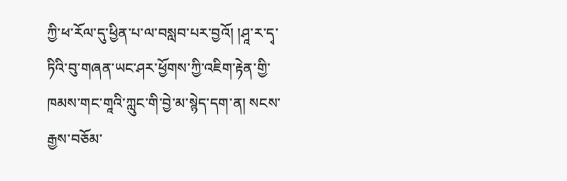ཀྱི་ཕ་རོལ་དུ་ཕྱིན་པ་ལ་བསླབ་པར་བྱའོ། །ཤཱ་ར་དྭ་ཏིའི་བུ་གཞན་ཡང་ཤར་ཕྱོགས་ཀྱི་འཇིག་རྟེན་གྱི་ཁམས་གང་གཱའི་ཀླུང་གི་བྱེ་མ་སྙེད་དག་ན། སངས་རྒྱས་བཅོམ་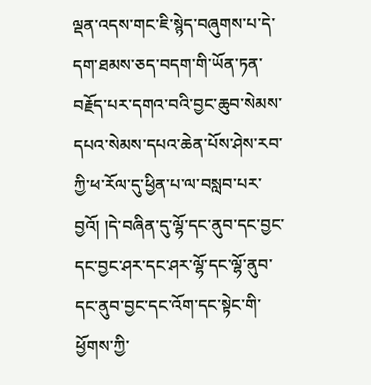ལྡན་འདས་གང་ཇི་སྙེད་བཞུགས་པ་དེ་དག་ཐམས་ཅད་བདག་གི་ཡོན་ཏན་བརྗོད་པར་དགའ་བའི་བྱང་ཆུབ་སེམས་དཔའ་སེམས་དཔའ་ཆེན་པོས་ཤེས་རབ་ཀྱི་ཕ་རོལ་དུ་ཕྱིན་པ་ལ་བསླབ་པར་བྱའོ། །དེ་བཞིན་དུ་ལྷོ་དང་ནུབ་དང་བྱང་དང་བྱང་ཤར་དང་ཤར་ལྷོ་དང་ལྷོ་ནུབ་དང་ནུབ་བྱང་དང་འོག་དང་སྟེང་གི་ཕྱོགས་ཀྱི་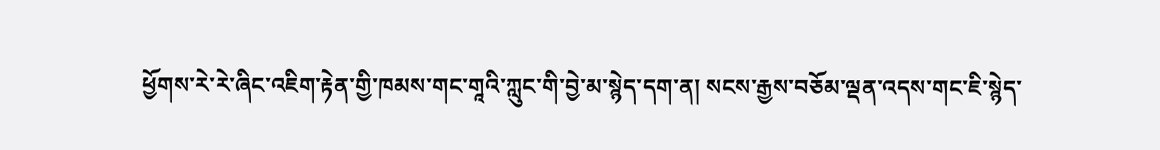ཕྱོགས་རེ་རེ་ཞིང་འཇིག་རྟེན་གྱི་ཁམས་གང་གཱའི་ཀླུང་གི་བྱེ་མ་སྙེད་དག་ན། སངས་རྒྱས་བཅོམ་ལྡན་འདས་གང་ཇི་སྙེད་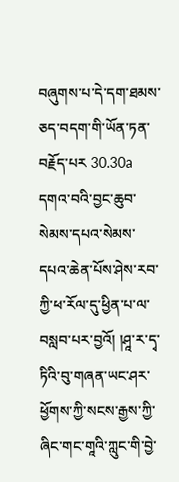བཞུགས་པ་དེ་དག་ཐམས་ཅད་བདག་གི་ཡོན་ཏན་བརྗོད་པར 30.30a དགའ་བའི་བྱང་ཆུབ་སེམས་དཔའ་སེམས་དཔའ་ཆེན་པོས་ཤེས་རབ་ཀྱི་ཕ་རོལ་དུ་ཕྱིན་པ་ལ་བསླབ་པར་བྱའོ། །ཤཱ་ར་དྭ་ཏིའི་བུ་གཞན་ཡང་ཤར་ཕྱོགས་ཀྱི་སངས་རྒྱས་ཀྱི་ཞིང་གང་གཱའི་ཀླུང་གི་བྱེ་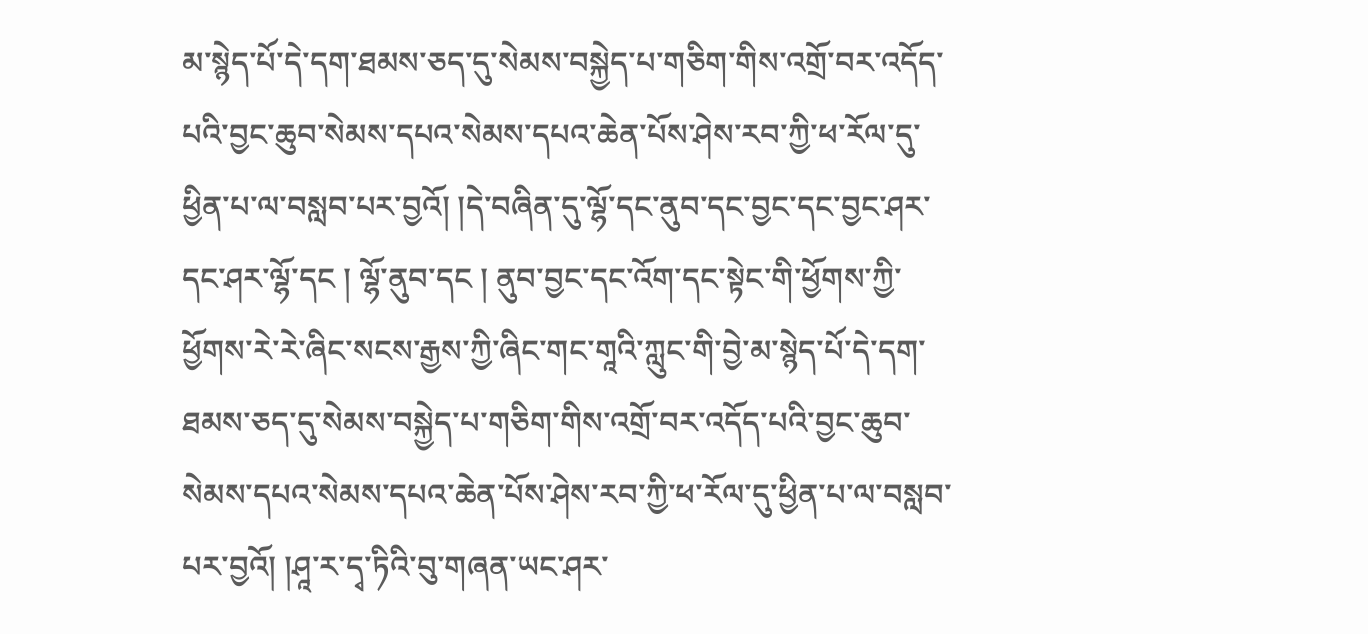མ་སྙེད་པོ་དེ་དག་ཐམས་ཅད་དུ་སེམས་བསྐྱེད་པ་གཅིག་གིས་འགྲོ་བར་འདོད་པའི་བྱང་ཆུབ་སེམས་དཔའ་སེམས་དཔའ་ཆེན་པོས་ཤེས་རབ་ཀྱི་ཕ་རོལ་དུ་ཕྱིན་པ་ལ་བསླབ་པར་བྱའོ། །དེ་བཞིན་དུ་ལྷོ་དང་ནུབ་དང་བྱང་དང་བྱང་ཤར་དང་ཤར་ལྷོ་དང ། ལྷོ་ནུབ་དང ། ནུབ་བྱང་དང་འོག་དང་སྟེང་གི་ཕྱོགས་ཀྱི་ཕྱོགས་རེ་རེ་ཞིང་སངས་རྒྱས་ཀྱི་ཞིང་གང་གཱའི་ཀླུང་གི་བྱེ་མ་སྙེད་པོ་དེ་དག་ཐམས་ཅད་དུ་སེམས་བསྐྱེད་པ་གཅིག་གིས་འགྲོ་བར་འདོད་པའི་བྱང་ཆུབ་སེམས་དཔའ་སེམས་དཔའ་ཆེན་པོས་ཤེས་རབ་ཀྱི་ཕ་རོལ་དུ་ཕྱིན་པ་ལ་བསླབ་པར་བྱའོ། །ཤཱ་ར་དྭ་ཏིའི་བུ་གཞན་ཡང་ཤར་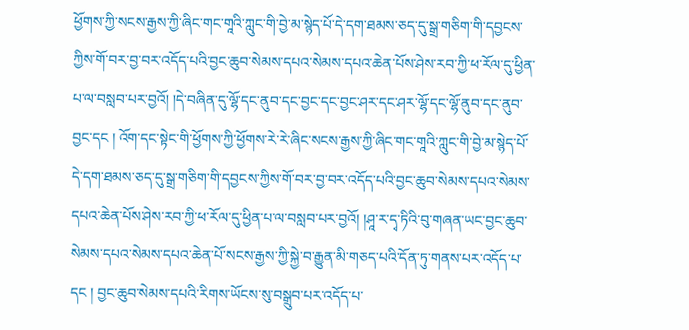ཕྱོགས་ཀྱི་སངས་རྒྱས་ཀྱི་ཞིང་གང་གཱའི་ཀླུང་གི་བྱེ་མ་སྙེད་པོ་དེ་དག་ཐམས་ཅད་དུ་སྒྲ་གཅིག་གི་དབྱངས་ཀྱིས་གོ་བར་བྱ་བར་འདོད་པའི་བྱང་ཆུབ་སེམས་དཔའ་སེམས་དཔའ་ཆེན་པོས་ཤེས་རབ་ཀྱི་ཕ་རོལ་དུ་ཕྱིན་པ་ལ་བསླབ་པར་བྱའོ། །དེ་བཞིན་དུ་ལྷོ་དང་ནུབ་དང་བྱང་དང་བྱང་ཤར་དང་ཤར་ལྷོ་དང་ལྷོ་ནུབ་དང་ནུབ་བྱང་དང ། འོག་དང་སྟེང་གི་ཕྱོགས་ཀྱི་ཕྱོགས་རེ་རེ་ཞིང་སངས་རྒྱས་ཀྱི་ཞིང་གང་གཱའི་ཀླུང་གི་བྱེ་མ་སྙེད་པོ་དེ་དག་ཐམས་ཅད་དུ་སྒྲ་གཅིག་གི་དབྱངས་ཀྱིས་གོ་བར་བྱ་བར་འདོད་པའི་བྱང་ཆུབ་སེམས་དཔའ་སེམས་དཔའ་ཆེན་པོས་ཤེས་རབ་ཀྱི་ཕ་རོལ་དུ་ཕྱིན་པ་ལ་བསླབ་པར་བྱའོ། །ཤཱ་ར་དྭ་ཏིའི་བུ་གཞན་ཡང་བྱང་ཆུབ་སེམས་དཔའ་སེམས་དཔའ་ཆེན་པོ་སངས་རྒྱས་ཀྱི་སྐྱེ་བ་རྒྱུན་མི་གཅད་པའི་དོན་ཏུ་གནས་པར་འདོད་པ་དང ། བྱང་ཆུབ་སེམས་དཔའི་རིགས་ཡོངས་སུ་བསྒྲུབ་པར་འདོད་པ་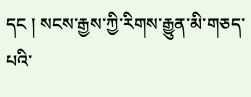དང ། སངས་རྒྱས་ཀྱི་རིགས་རྒྱུན་མི་གཅད་པའི་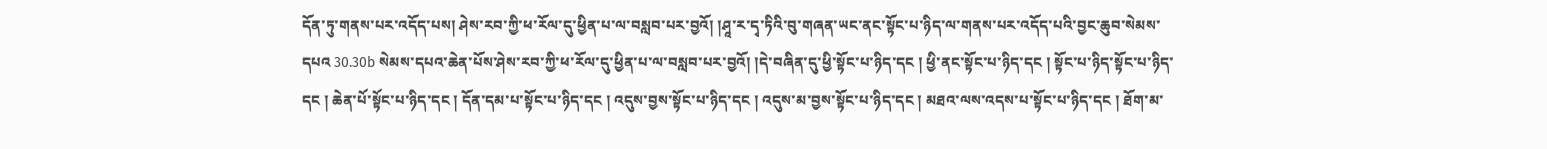དོན་ཏུ་གནས་པར་འདོད་པས། ཤེས་རབ་ཀྱི་ཕ་རོལ་དུ་ཕྱིན་པ་ལ་བསླབ་པར་བྱའོ། །ཤཱ་ར་དྭ་ཏིའི་བུ་གཞན་ཡང་ནང་སྟོང་པ་ཉིད་ལ་གནས་པར་འདོད་པའི་བྱང་ཆུབ་སེམས་དཔའ 30.30b སེམས་དཔའ་ཆེན་པོས་ཤེས་རབ་ཀྱི་ཕ་རོལ་དུ་ཕྱིན་པ་ལ་བསླབ་པར་བྱའོ། །དེ་བཞིན་དུ་ཕྱི་སྟོང་པ་ཉིད་དང ། ཕྱི་ནང་སྟོང་པ་ཉིད་དང ། སྟོང་པ་ཉིད་སྟོང་པ་ཉིད་དང ། ཆེན་པོ་སྟོང་པ་ཉིད་དང ། དོན་དམ་པ་སྟོང་པ་ཉིད་དང ། འདུས་བྱས་སྟོང་པ་ཉིད་དང ། འདུས་མ་བྱས་སྟོང་པ་ཉིད་དང ། མཐའ་ལས་འདས་པ་སྟོང་པ་ཉིད་དང ། ཐོག་མ་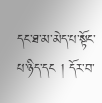དང་ཐ་མ་མེད་པ་སྟོང་པ་ཉིད་དང ། དོར་བ་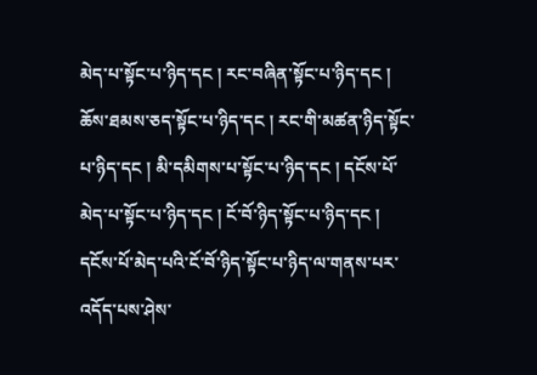མེད་པ་སྟོང་པ་ཉིད་དང ། རང་བཞིན་སྟོང་པ་ཉིད་དང ། ཆོས་ཐམས་ཅད་སྟོང་པ་ཉིད་དང ། རང་གི་མཚན་ཉིད་སྟོང་པ་ཉིད་དང ། མི་དམིགས་པ་སྟོང་པ་ཉིད་དང ། དངོས་པོ་མེད་པ་སྟོང་པ་ཉིད་དང ། ངོ་བོ་ཉིད་སྟོང་པ་ཉིད་དང ། དངོས་པོ་མེད་པའི་ངོ་བོ་ཉིད་སྟོང་པ་ཉིད་ལ་གནས་པར་འདོད་པས་ཤེས་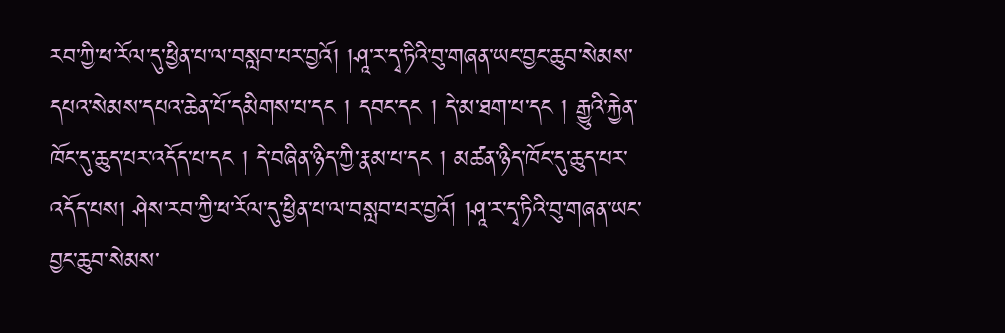རབ་ཀྱི་ཕ་རོལ་དུ་ཕྱིན་པ་ལ་བསླབ་པར་བྱའོ། །ཤཱ་ར་དྭ་ཏིའི་བུ་གཞན་ཡང་བྱང་ཆུབ་སེམས་དཔའ་སེམས་དཔའ་ཆེན་པོ་དམིགས་པ་དང ། དབང་དང ། དེ་མ་ཐག་པ་དང ། རྒྱུའི་རྐྱེན་ཁོང་དུ་ཆུད་པར་འདོད་པ་དང ། དེ་བཞིན་ཉིད་ཀྱི་རྣམ་པ་དང ། མཚན་ཉིད་ཁོང་དུ་ཆུད་པར་འདོད་པས། ཤེས་རབ་ཀྱི་ཕ་རོལ་དུ་ཕྱིན་པ་ལ་བསླབ་པར་བྱའོ། །ཤཱ་ར་དྭ་ཏིའི་བུ་གཞན་ཡང་བྱང་ཆུབ་སེམས་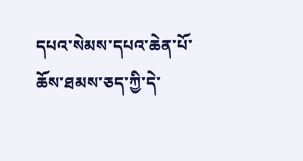དཔའ་སེམས་དཔའ་ཆེན་པོ་ཆོས་ཐམས་ཅད་ཀྱི་དེ་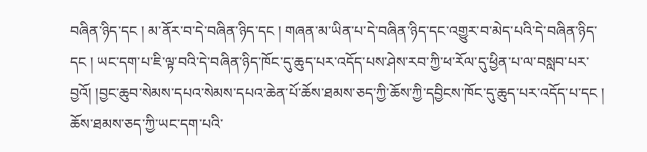བཞིན་ཉིད་དང ། མ་ནོར་བ་དེ་བཞིན་ཉིད་དང ། གཞན་མ་ཡིན་པ་དེ་བཞིན་ཉིད་དང་འགྱུར་བ་མེད་པའི་དེ་བཞིན་ཉིད་དང ། ཡང་དག་པ་ཇི་ལྟ་བའི་དེ་བཞིན་ཉིད་ཁོང་དུ་ཆུད་པར་འདོད་པས་ཤེས་རབ་ཀྱི་ཕ་རོལ་དུ་ཕྱིན་པ་ལ་བསླབ་པར་བྱའོ། །བྱང་ཆུབ་སེམས་དཔའ་སེམས་དཔའ་ཆེན་པོ་ཆོས་ཐམས་ཅད་ཀྱི་ཆོས་ཀྱི་དབྱིངས་ཁོང་དུ་ཆུད་པར་འདོད་པ་དང ། ཆོས་ཐམས་ཅད་ཀྱི་ཡང་དག་པའི་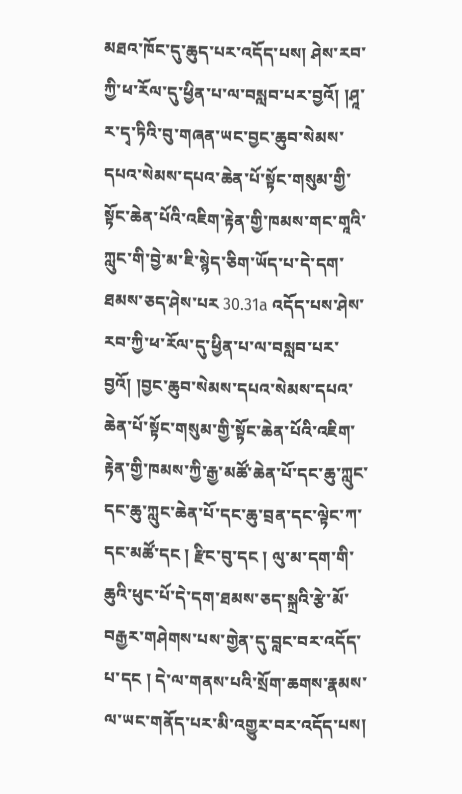མཐའ་ཁོང་དུ་ཆུད་པར་འདོད་པས། ཤེས་རབ་ཀྱི་ཕ་རོལ་དུ་ཕྱིན་པ་ལ་བསླབ་པར་བྱའོ། །ཤཱ་ར་དྭ་ཏིའི་བུ་གཞན་ཡང་བྱང་ཆུབ་སེམས་དཔའ་སེམས་དཔའ་ཆེན་པོ་སྟོང་གསུམ་གྱི་སྟོང་ཆེན་པོའི་འཇིག་རྟེན་གྱི་ཁམས་གང་གཱའི་ཀླུང་གི་བྱེ་མ་ཇི་སྙེད་ཅིག་ཡོད་པ་དེ་དག་ཐམས་ཅད་ཤེས་པར 30.31a འདོད་པས་ཤེས་རབ་ཀྱི་ཕ་རོལ་དུ་ཕྱིན་པ་ལ་བསླབ་པར་བྱའོ། །བྱང་ཆུབ་སེམས་དཔའ་སེམས་དཔའ་ཆེན་པོ་སྟོང་གསུམ་གྱི་སྟོང་ཆེན་པོའི་འཇིག་རྟེན་གྱི་ཁམས་ཀྱི་རྒྱ་མཚོ་ཆེན་པོ་དང་ཆུ་ཀླུང་དང་ཆུ་ཀླུང་ཆེན་པོ་དང་ཆུ་བྲན་དང་ལྟེང་ཀ་དང་མཚོ་དང ། རྫིང་བུ་དང ། ལུ་མ་དག་གི་ཆུའི་ཕུང་པོ་དེ་དག་ཐམས་ཅད་སྐྲའི་རྩེ་མོ་བརྒྱར་གཤེགས་པས་གྱེན་དུ་བླང་བར་འདོད་པ་དང ། དེ་ལ་གནས་པའི་སྲོག་ཆགས་རྣམས་ལ་ཡང་གནོད་པར་མི་འགྱུར་བར་འདོད་པས།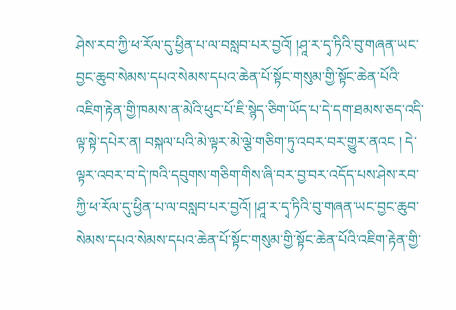ཤེས་རབ་ཀྱི་ཕ་རོལ་དུ་ཕྱིན་པ་ལ་བསླབ་པར་བྱའོ། །ཤཱ་ར་དྭ་ཏིའི་བུ་གཞན་ཡང་བྱང་ཆུབ་སེམས་དཔའ་སེམས་དཔའ་ཆེན་པོ་སྟོང་གསུམ་གྱི་སྟོང་ཆེན་པོའི་འཇིག་རྟེན་གྱི་ཁམས་ན་མེའི་ཕུང་པོ་ཇི་སྙེད་ཅིག་ཡོད་པ་དེ་དག་ཐམས་ཅད་འདི་ལྟ་སྟེ་དཔེར་ན། བསྐལ་པའི་མེ་ལྟར་མེ་ལྕེ་གཅིག་ཏུ་འབར་བར་གྱུར་ནའང ། དེ་ལྟར་འབར་བ་དེ་ཁའི་དབུགས་གཅིག་གིས་ཞི་བར་བྱ་བར་འདོད་པས་ཤེས་རབ་ཀྱི་ཕ་རོལ་དུ་ཕྱིན་པ་ལ་བསླབ་པར་བྱའོ། །ཤཱ་ར་དྭ་ཏིའི་བུ་གཞན་ཡང་བྱང་ཆུབ་སེམས་དཔའ་སེམས་དཔའ་ཆེན་པོ་སྟོང་གསུམ་གྱི་སྟོང་ཆེན་པོའི་འཇིག་རྟེན་གྱི་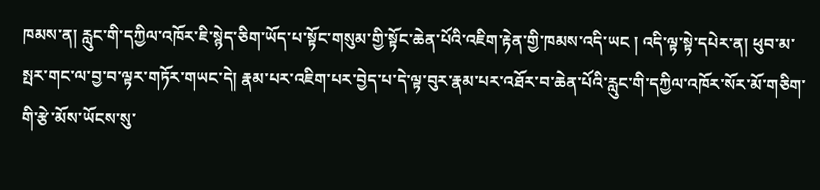ཁམས་ན། རླུང་གི་དཀྱིལ་འཁོར་ཇི་སྙེད་ཅིག་ཡོད་པ་སྟོང་གསུམ་གྱི་སྟོང་ཆེན་པོའི་འཇིག་རྟེན་གྱི་ཁམས་འདི་ཡང ། འདི་ལྟ་སྟེ་དཔེར་ན། ཕུབ་མ་སྤར་གང་ལ་བྱ་བ་ལྟར་གཏོར་གཡང་དེ། རྣམ་པར་འཇིག་པར་བྱེད་པ་དེ་ལྟ་བུར་རྣམ་པར་འཐོར་བ་ཆེན་པོའི་རླུང་གི་དཀྱིལ་འཁོར་སོར་མོ་གཅིག་གི་རྩེ་མོས་ཡོངས་སུ་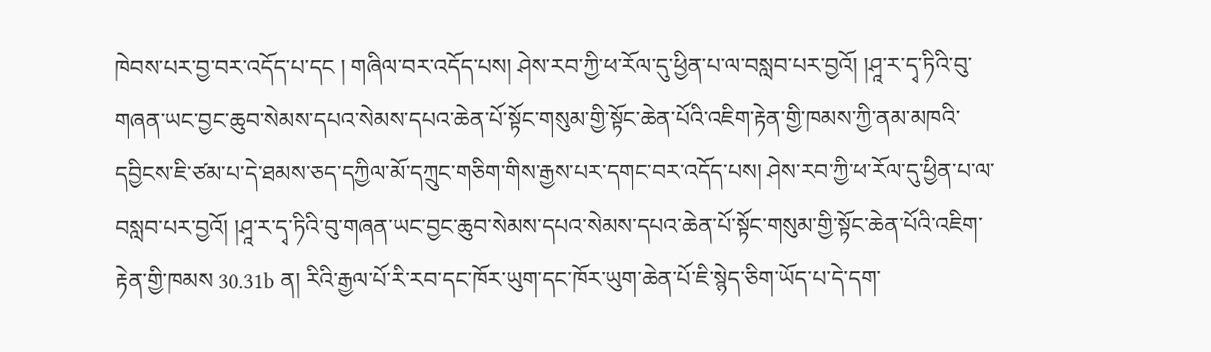ཁེབས་པར་བྱ་བར་འདོད་པ་དང ། གཞིལ་བར་འདོད་པས། ཤེས་རབ་ཀྱི་ཕ་རོལ་དུ་ཕྱིན་པ་ལ་བསླབ་པར་བྱའོ། །ཤཱ་ར་དྭ་ཏིའི་བུ་གཞན་ཡང་བྱང་ཆུབ་སེམས་དཔའ་སེམས་དཔའ་ཆེན་པོ་སྟོང་གསུམ་གྱི་སྟོང་ཆེན་པོའི་འཇིག་རྟེན་གྱི་ཁམས་ཀྱི་ནམ་མཁའི་དབྱིངས་ཇི་ཙམ་པ་དེ་ཐམས་ཅད་དཀྱིལ་མོ་དཀྲུང་གཅིག་གིས་རྒྱས་པར་དགང་བར་འདོད་པས། ཤེས་རབ་ཀྱི་ཕ་རོལ་དུ་ཕྱིན་པ་ལ་བསླབ་པར་བྱའོ། །ཤཱ་ར་དྭ་ཏིའི་བུ་གཞན་ཡང་བྱང་ཆུབ་སེམས་དཔའ་སེམས་དཔའ་ཆེན་པོ་སྟོང་གསུམ་གྱི་སྟོང་ཆེན་པོའི་འཇིག་རྟེན་གྱི་ཁམས 30.31b ན། རིའི་རྒྱལ་པོ་རི་རབ་དང་ཁོར་ཡུག་དང་ཁོར་ཡུག་ཆེན་པོ་ཇི་སྙེད་ཅིག་ཡོད་པ་དེ་དག་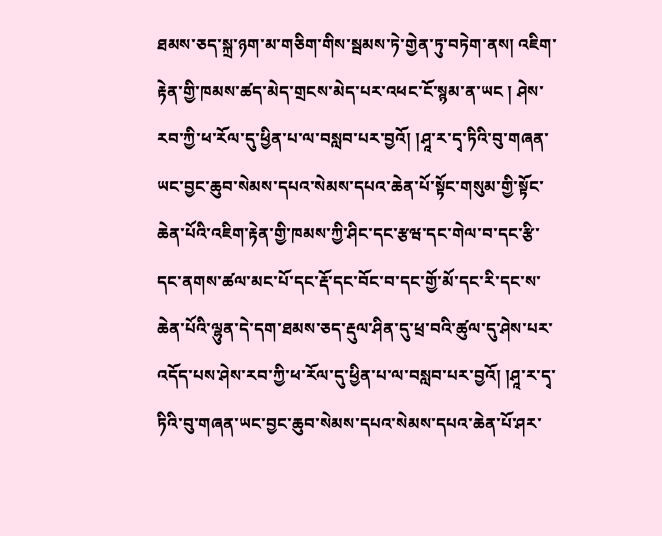ཐམས་ཅད་སྐྲ་ཉག་མ་གཅིག་གིས་སྦམས་ཏེ་གྱེན་ཏུ་བཏེག་ནས། འཇིག་རྟེན་གྱི་ཁམས་ཚད་མེད་གྲངས་མེད་པར་འཕང་ངོ་སྙམ་ན་ཡང ། ཤེས་རབ་ཀྱི་ཕ་རོལ་དུ་ཕྱིན་པ་ལ་བསླབ་པར་བྱའོ། །ཤཱ་ར་དྭ་ཏིའི་བུ་གཞན་ཡང་བྱང་ཆུབ་སེམས་དཔའ་སེམས་དཔའ་ཆེན་པོ་སྟོང་གསུམ་གྱི་སྟོང་ཆེན་པོའི་འཇིག་རྟེན་གྱི་ཁམས་ཀྱི་ཤིང་དང་རྩཝ་དང་གེལ་བ་དང་རྩི་དང་ནགས་ཚལ་མང་པོ་དང་རྡོ་དང་བོང་བ་དང་གྱོ་མོ་དང་རི་དང་ས་ཆེན་པོའི་ལྷུན་དེ་དག་ཐམས་ཅད་རྡུལ་ཤིན་དུ་ཕྲ་བའི་ཚུལ་དུ་ཤེས་པར་འདོད་པས་ཤེས་རབ་ཀྱི་ཕ་རོལ་དུ་ཕྱིན་པ་ལ་བསླབ་པར་བྱའོ། །ཤཱ་ར་དྭ་ཏིའི་བུ་གཞན་ཡང་བྱང་ཆུབ་སེམས་དཔའ་སེམས་དཔའ་ཆེན་པོ་ཤར་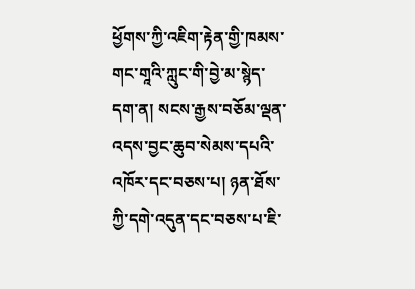ཕྱོགས་ཀྱི་འཇིག་རྟེན་གྱི་ཁམས་གང་གཱའི་ཀླུང་གི་བྱེ་མ་སྙེད་དག་ན། སངས་རྒྱས་བཅོམ་ལྡན་འདས་བྱང་ཆུབ་སེམས་དཔའི་འཁོར་དང་བཅས་པ། ཉན་ཐོས་ཀྱི་དགེ་འདུན་དང་བཅས་པ་ཇི་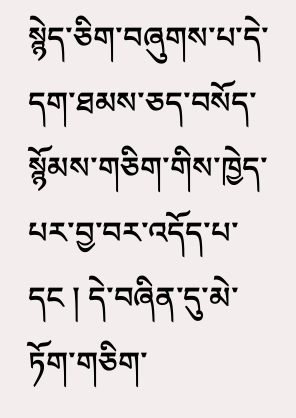སྙེད་ཅིག་བཞུགས་པ་དེ་དག་ཐམས་ཅད་བསོད་སྙོམས་གཅིག་གིས་ཁྱེད་པར་བྱ་བར་འདོད་པ་དང ། དེ་བཞིན་དུ་མེ་ཏོག་གཅིག་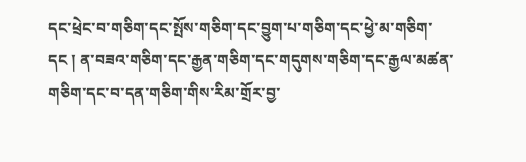དང་ཕྲེང་བ་གཅིག་དང་སྤོས་གཅིག་དང་བྱུག་པ་གཅིག་དང་ཕྱེ་མ་གཅིག་དང ། ན་བཟའ་གཅིག་དང་རྒྱན་གཅིག་དང་གདུགས་གཅིག་དང་རྒྱལ་མཚན་གཅིག་དང་བ་དན་གཅིག་གིས་རིམ་གྲོར་བྱ་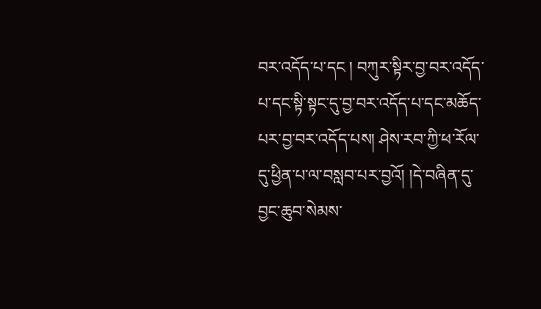བར་འདོད་པ་དང ། བཀུར་སྟིར་བྱ་བར་འདོད་པ་དང་སྟི་སྟང་དུ་བྱ་བར་འདོད་པ་དང་མཆོད་པར་བྱ་བར་འདོད་པས། ཤེས་རབ་ཀྱི་ཕ་རོལ་དུ་ཕྱིན་པ་ལ་བསླབ་པར་བྱའོ། །དེ་བཞིན་དུ་བྱང་ཆུབ་སེམས་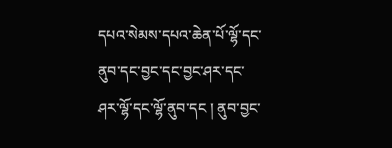དཔའ་སེམས་དཔའ་ཆེན་པོ་ལྷོ་དང་ནུབ་དང་བྱང་དང་བྱང་ཤར་དང་ཤར་ལྷོ་དང་ལྷོ་ནུབ་དང ། ནུབ་བྱང་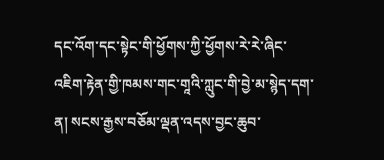དང་འོག་དང་སྟེང་གི་ཕྱོགས་ཀྱི་ཕྱོགས་རེ་རེ་ཞིང་འཇིག་རྟེན་གྱི་ཁམས་གང་གཱའི་ཀླུང་གི་བྱེ་མ་སྙེད་དག་ན། སངས་རྒྱས་བཅོམ་ལྡན་འདས་བྱང་ཆུབ་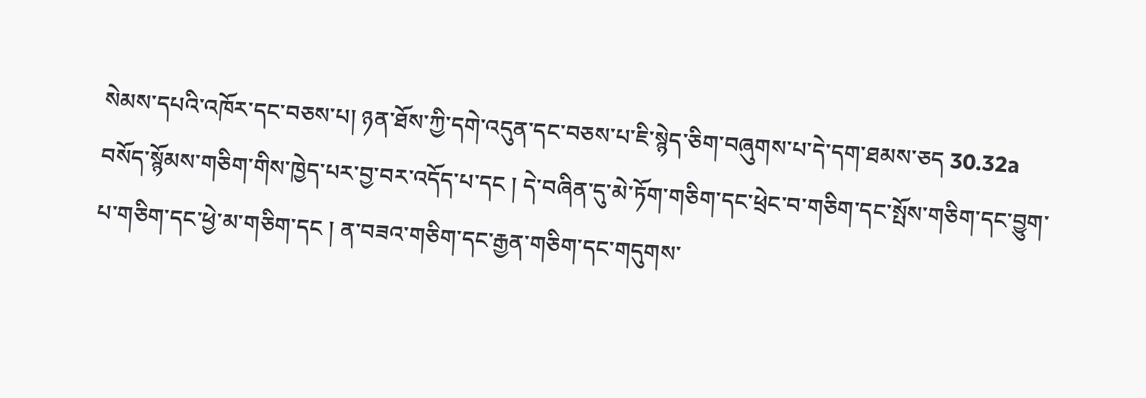སེམས་དཔའི་འཁོར་དང་བཅས་པ། ཉན་ཐོས་ཀྱི་དགེ་འདུན་དང་བཅས་པ་ཇི་སྙེད་ཅིག་བཞུགས་པ་དེ་དག་ཐམས་ཅད 30.32a བསོད་སྙོམས་གཅིག་གིས་ཁྱེད་པར་བྱ་བར་འདོད་པ་དང ། དེ་བཞིན་དུ་མེ་ཏོག་གཅིག་དང་ཕྲེང་བ་གཅིག་དང་སྤོས་གཅིག་དང་བྱུག་པ་གཅིག་དང་ཕྱེ་མ་གཅིག་དང ། ན་བཟའ་གཅིག་དང་རྒྱན་གཅིག་དང་གདུགས་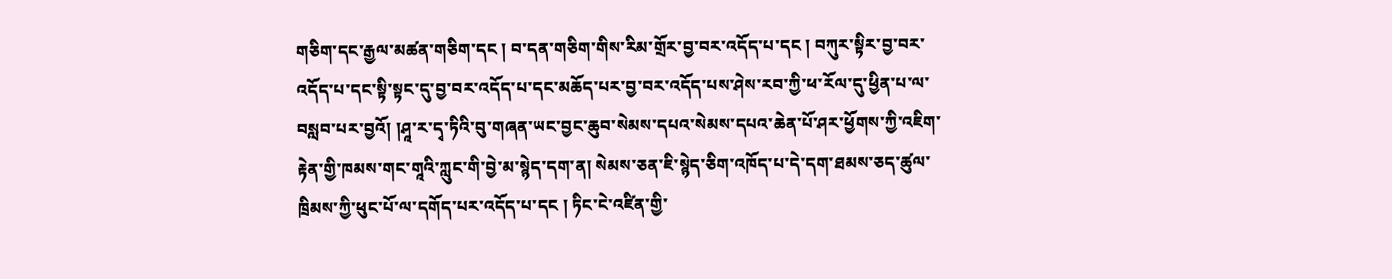གཅིག་དང་རྒྱལ་མཚན་གཅིག་དང ། བ་དན་གཅིག་གིས་རིམ་གྲོར་བྱ་བར་འདོད་པ་དང ། བཀུར་སྟིར་བྱ་བར་འདོད་པ་དང་སྟི་སྟང་དུ་བྱ་བར་འདོད་པ་དང་མཆོད་པར་བྱ་བར་འདོད་པས་ཤེས་རབ་ཀྱི་ཕ་རོལ་དུ་ཕྱིན་པ་ལ་བསླབ་པར་བྱའོ། །ཤཱ་ར་དྭ་ཏིའི་བུ་གཞན་ཡང་བྱང་ཆུབ་སེམས་དཔའ་སེམས་དཔའ་ཆེན་པོ་ཤར་ཕྱོགས་ཀྱི་འཇིག་རྟེན་གྱི་ཁམས་གང་གཱའི་ཀླུང་གི་བྱེ་མ་སྙེད་དག་ན། སེམས་ཅན་ཇི་སྙེད་ཅིག་འཁོད་པ་དེ་དག་ཐམས་ཅད་ཚུལ་ཁྲིམས་ཀྱི་ཕུང་པོ་ལ་དགོད་པར་འདོད་པ་དང ། ཏིང་ངེ་འཛིན་གྱི་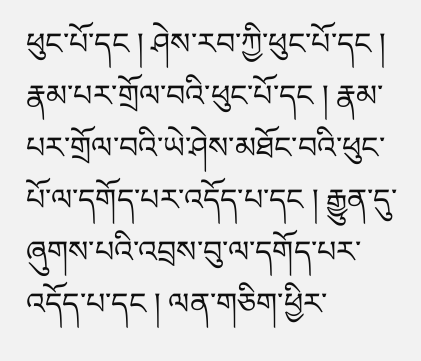ཕུང་པོ་དང ། ཤེས་རབ་ཀྱི་ཕུང་པོ་དང ། རྣམ་པར་གྲོལ་བའི་ཕུང་པོ་དང ། རྣམ་པར་གྲོལ་བའི་ཡེ་ཤེས་མཐོང་བའི་ཕུང་པོ་ལ་དགོད་པར་འདོད་པ་དང ། རྒྱུན་དུ་ཞུགས་པའི་འབྲས་བུ་ལ་དགོད་པར་འདོད་པ་དང ། ལན་གཅིག་ཕྱིར་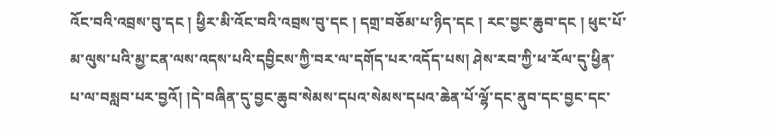འོང་བའི་འབྲས་བུ་དང ། ཕྱིར་མི་འོང་བའི་འབྲས་བུ་དང ། དགྲ་བཅོམ་པ་ཉིད་དང ། རང་བྱང་ཆུབ་དང ། ཕུང་པོ་མ་ལུས་པའི་མྱ་ངན་ལས་འདས་པའི་དབྱིངས་ཀྱི་བར་ལ་དགོད་པར་འདོད་པས། ཤེས་རབ་ཀྱི་ཕ་རོལ་དུ་ཕྱིན་པ་ལ་བསླབ་པར་བྱའོ། །དེ་བཞིན་དུ་བྱང་ཆུབ་སེམས་དཔའ་སེམས་དཔའ་ཆེན་པོ་ལྷོ་དང་ནུབ་དང་བྱང་དང་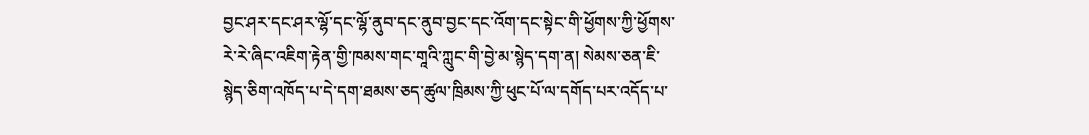བྱང་ཤར་དང་ཤར་ལྷོ་དང་ལྷོ་ནུབ་དང་ནུབ་བྱང་དང་འོག་དང་སྟེང་གི་ཕྱོགས་ཀྱི་ཕྱོགས་རེ་རེ་ཞིང་འཇིག་རྟེན་གྱི་ཁམས་གང་གཱའི་ཀླུང་གི་བྱེ་མ་སྙེད་དག་ན། སེམས་ཅན་ཇི་སྙེད་ཅིག་འཁོད་པ་དེ་དག་ཐམས་ཅད་ཚུལ་ཁྲིམས་ཀྱི་ཕུང་པོ་ལ་དགོད་པར་འདོད་པ་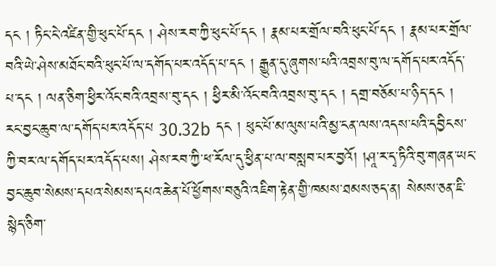དང ། ཏིང་ངེ་འཛིན་གྱི་ཕུང་པོ་དང ། ཤེས་རབ་ཀྱི་ཕུང་པོ་དང ། རྣམ་པར་གྲོལ་བའི་ཕུང་པོ་དང ། རྣམ་པར་གྲོལ་བའི་ཡེ་ཤེས་མཐོང་བའི་ཕུང་པོ་ལ་དགོད་པར་འདོད་པ་དང ། རྒྱུན་དུ་ཞུགས་པའི་འབྲས་བུ་ལ་དགོད་པར་འདོད་པ་དང ། ལན་ཅིག་ཕྱིར་འོང་བའི་འབྲས་བུ་དང ། ཕྱིར་མི་འོང་བའི་འབྲས་བུ་དང ། དགྲ་བཅོམ་པ་ཉིད་དང ། རང་བྱང་ཆུབ་ལ་དགོད་པར་འདོད་པ 30.32b དང ། ཕུང་པོ་མ་ལུས་པའི་མྱ་ངན་ལས་འདས་པའི་དབྱིངས་ཀྱི་བར་ལ་དགོད་པར་འདོད་པས། ཤེས་རབ་ཀྱི་ཕ་རོལ་དུ་ཕྱིན་པ་ལ་བསླབ་པར་བྱའོ། །ཤཱ་ར་དྭ་ཏིའི་བུ་གཞན་ཡང་བྱང་ཆུབ་སེམས་དཔའ་སེམས་དཔའ་ཆེན་པོ་ཕྱོགས་བཅུའི་འཇིག་རྟེན་གྱི་ཁམས་ཐམས་ཅད་ན། སེམས་ཅན་ཇི་སྙེད་ཅིག་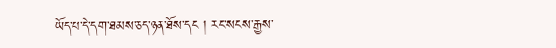ཡོད་པ་དེ་དག་ཐམས་ཅད་ཉན་ཐོས་དང ། རང་སངས་རྒྱས་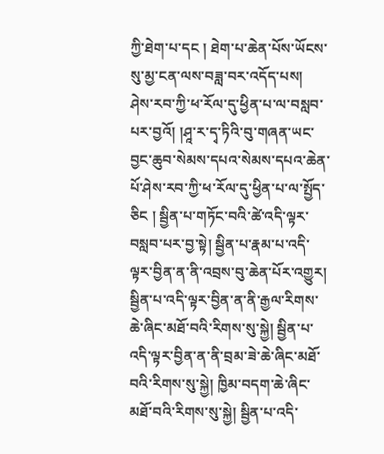ཀྱི་ཐེག་པ་དང ། ཐེག་པ་ཆེན་པོས་ཡོངས་སུ་མྱ་ངན་ལས་བཟླ་བར་འདོད་པས། ཤེས་རབ་ཀྱི་ཕ་རོལ་དུ་ཕྱིན་པ་ལ་བསླབ་པར་བྱའོ། །ཤཱ་ར་དྭ་ཏིའི་བུ་གཞན་ཡང་བྱང་ཆུབ་སེམས་དཔའ་སེམས་དཔའ་ཆེན་པོ་ཤེས་རབ་ཀྱི་ཕ་རོལ་དུ་ཕྱིན་པ་ལ་སྤྱོད་ཅིང ། སྦྱིན་པ་གཏོང་བའི་ཚེ་འདི་ལྟར་བསླབ་པར་བྱ་སྟེ། སྦྱིན་པ་རྣམ་པ་འདི་ལྟར་བྱིན་ན་ནི་འབྲས་བུ་ཆེན་པོར་འགྱུར། སྦྱིན་པ་འདི་ལྟར་བྱིན་ན་ནི་རྒྱལ་རིགས་ཆེ་ཞིང་མཐོ་བའི་རིགས་སུ་སྐྱེ། སྦྱིན་པ་འདི་ལྟར་བྱིན་ན་ནི་བྲམ་ཟེ་ཆེ་ཞིང་མཐོ་བའི་རིགས་སུ་སྐྱེ། ཁྱིམ་བདག་ཆེ་ཞིང་མཐོ་བའི་རིགས་སུ་སྐྱེ། སྦྱིན་པ་འདི་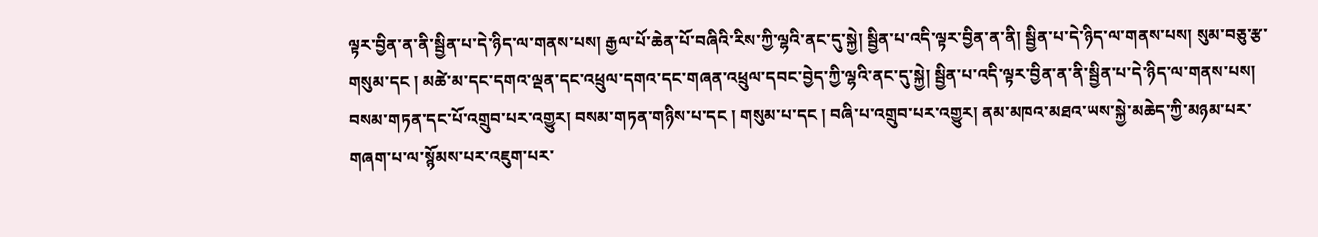ལྟར་བྱིན་ན་ནི་སྦྱིན་པ་དེ་ཉིད་ལ་གནས་པས། རྒྱལ་པོ་ཆེན་པོ་བཞིའི་རིས་ཀྱི་ལྷའི་ནང་དུ་སྐྱེ། སྦྱིན་པ་འདི་ལྟར་བྱིན་ན་ནི། སྦྱིན་པ་དེ་ཉིད་ལ་གནས་པས། སུམ་བཅུ་རྩ་གསུམ་དང ། མཚེ་མ་དང་དགའ་ལྡན་དང་འཕྲུལ་དགའ་དང་གཞན་འཕྲུལ་དབང་བྱེད་ཀྱི་ལྷའི་ནང་དུ་སྐྱེ། སྦྱིན་པ་འདི་ལྟར་བྱིན་ན་ནི་སྦྱིན་པ་དེ་ཉིད་ལ་གནས་པས། བསམ་གཏན་དང་པོ་འགྲུབ་པར་འགྱུར། བསམ་གཏན་གཉིས་པ་དང ། གསུམ་པ་དང ། བཞི་པ་འགྲུབ་པར་འགྱུར། ནམ་མཁའ་མཐའ་ཡས་སྐྱེ་མཆེད་ཀྱི་མཉམ་པར་གཞག་པ་ལ་སྙོམས་པར་འཇུག་པར་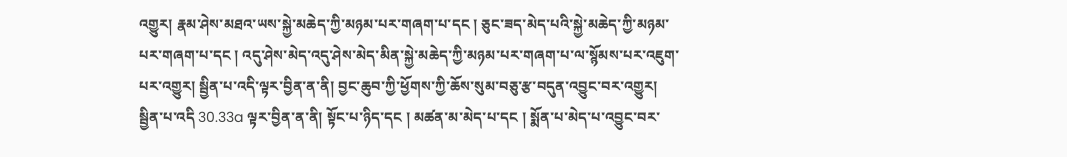འགྱུར། རྣམ་ཤེས་མཐའ་ཡས་སྐྱེ་མཆེད་ཀྱི་མཉམ་པར་གཞག་པ་དང ། ཅུང་ཟད་མེད་པའི་སྐྱེ་མཆེད་ཀྱི་མཉམ་པར་གཞག་པ་དང ། འདུ་ཤེས་མེད་འདུ་ཤེས་མེད་མིན་སྐྱེ་མཆེད་ཀྱི་མཉམ་པར་གཞག་པ་ལ་སྙོམས་པར་འཇུག་པར་འགྱུར། སྦྱིན་པ་འདི་ལྟར་བྱིན་ན་ནི། བྱང་ཆུབ་ཀྱི་ཕྱོགས་ཀྱི་ཆོས་སུམ་བཅུ་རྩ་བདུན་འབྱུང་བར་འགྱུར། སྦྱིན་པ་འདི 30.33a ལྟར་བྱིན་ན་ནི། སྟོང་པ་ཉིད་དང ། མཚན་མ་མེད་པ་དང ། སྨོན་པ་མེད་པ་འབྱུང་བར་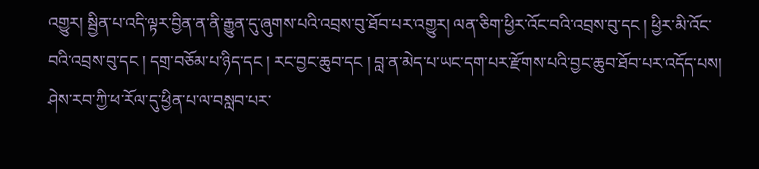འགྱུར། སྦྱིན་པ་འདི་ལྟར་བྱིན་ན་ནི་རྒྱུན་དུ་ཞུགས་པའི་འབྲས་བུ་ཐོབ་པར་འགྱུར། ལན་ཅིག་ཕྱིར་འོང་བའི་འབྲས་བུ་དང ། ཕྱིར་མི་འོང་བའི་འབྲས་བུ་དང ། དགྲ་བཅོམ་པ་ཉིད་དང ། རང་བྱང་ཆུབ་དང ། བླ་ན་མེད་པ་ཡང་དག་པར་རྫོགས་པའི་བྱང་ཆུབ་ཐོབ་པར་འདོད་པས། ཤེས་རབ་ཀྱི་ཕ་རོལ་དུ་ཕྱིན་པ་ལ་བསླབ་པར་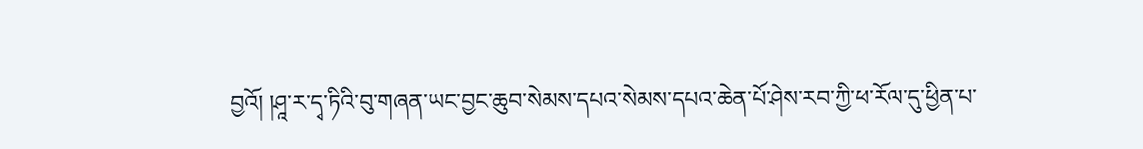བྱའོ། །ཤཱ་ར་དྭ་ཏིའི་བུ་གཞན་ཡང་བྱང་ཆུབ་སེམས་དཔའ་སེམས་དཔའ་ཆེན་པོ་ཤེས་རབ་ཀྱི་ཕ་རོལ་དུ་ཕྱིན་པ་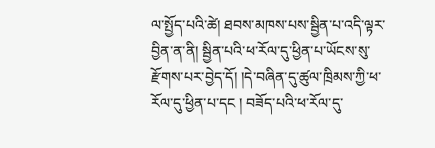ལ་སྤྱོད་པའི་ཚེ། ཐབས་མཁས་པས་སྦྱིན་པ་འདི་ལྟར་བྱིན་ན་ནི། སྦྱིན་པའི་ཕ་རོལ་དུ་ཕྱིན་པ་ཡོངས་སུ་རྫོགས་པར་བྱེད་དོ། །དེ་བཞིན་དུ་ཚུལ་ཁྲིམས་ཀྱི་ཕ་རོལ་དུ་ཕྱིན་པ་དང ། བཟོད་པའི་ཕ་རོལ་དུ་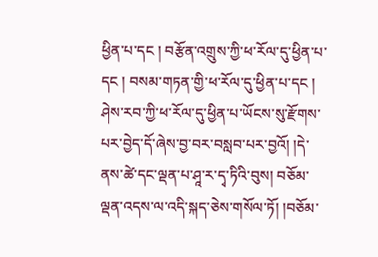ཕྱིན་པ་དང ། བརྩོན་འགྲུས་ཀྱི་ཕ་རོལ་དུ་ཕྱིན་པ་དང ། བསམ་གཏན་གྱི་ཕ་རོལ་དུ་ཕྱིན་པ་དང ། ཤེས་རབ་ཀྱི་ཕ་རོལ་དུ་ཕྱིན་པ་ཡོངས་སུ་རྫོགས་པར་བྱེད་དོ་ཞེས་བྱ་བར་བསླབ་པར་བྱའོ། །དེ་ནས་ཚེ་དང་ལྡན་པ་ཤཱ་ར་དྭ་ཏིའི་བུས། བཅོམ་ལྡན་འདས་ལ་འདི་སྐད་ཅེས་གསོལ་ཏོ། །བཅོམ་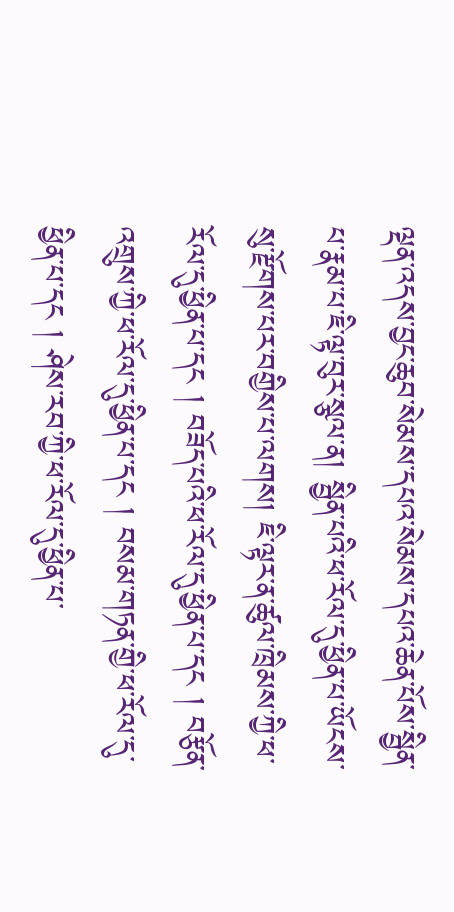ལྡན་འདས་བྱང་ཆུབ་སེམས་དཔའ་སེམས་དཔའ་ཆེན་པོས་སྦྱིན་པ་རྣམ་པ་ཇི་ལྟ་བུར་སྩལ་ན། སྦྱིན་པའི་ཕ་རོལ་དུ་ཕྱིན་པ་ཡོངས་སུ་རྫོགས་པར་བགྱིས་པ་ལགས། ཇི་ལྟར་ན་ཚུལ་ཁྲིམས་ཀྱི་ཕ་རོལ་དུ་ཕྱིན་པ་དང ། བཟོད་པའི་ཕ་རོལ་དུ་ཕྱིན་པ་དང ། བརྩོན་འགྲུས་ཀྱི་ཕ་རོལ་དུ་ཕྱིན་པ་དང ། བསམ་གཏན་གྱི་ཕ་རོལ་དུ་ཕྱིན་པ་དང ། ཤེས་རབ་ཀྱི་ཕ་རོལ་དུ་ཕྱིན་པ་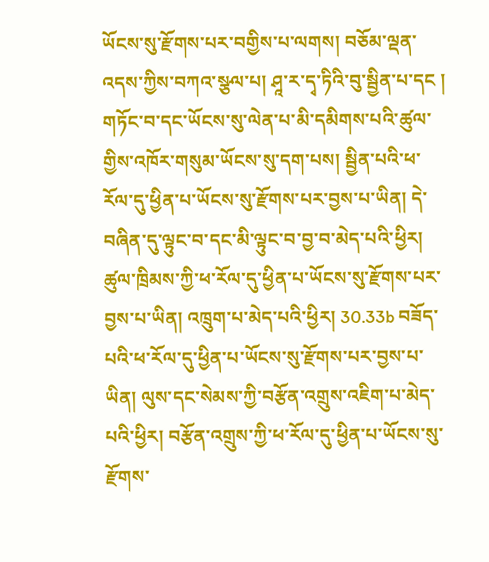ཡོངས་སུ་རྫོགས་པར་བགྱིས་པ་ལགས། བཅོམ་ལྡན་འདས་ཀྱིས་བཀའ་སྩལ་པ། ཤཱ་ར་དྭ་ཏིའི་བུ་སྦྱིན་པ་དང ། གཏོང་བ་དང་ཡོངས་སུ་ལེན་པ་མི་དམིགས་པའི་ཚུལ་གྱིས་འཁོར་གསུམ་ཡོངས་སུ་དག་པས། སྦྱིན་པའི་ཕ་རོལ་དུ་ཕྱིན་པ་ཡོངས་སུ་རྫོགས་པར་བྱས་པ་ཡིན། དེ་བཞིན་དུ་ལྟུང་བ་དང་མི་ལྟུང་བ་བྱ་བ་མེད་པའི་ཕྱིར། ཚུལ་ཁྲིམས་ཀྱི་ཕ་རོལ་དུ་ཕྱིན་པ་ཡོངས་སུ་རྫོགས་པར་བྱས་པ་ཡིན། འཁྲུག་པ་མེད་པའི་ཕྱིར། 30.33b བཟོད་པའི་ཕ་རོལ་དུ་ཕྱིན་པ་ཡོངས་སུ་རྫོགས་པར་བྱས་པ་ཡིན། ལུས་དང་སེམས་ཀྱི་བརྩོན་འགྲུས་འཇིག་པ་མེད་པའི་ཕྱིར། བརྩོན་འགྲུས་ཀྱི་ཕ་རོལ་དུ་ཕྱིན་པ་ཡོངས་སུ་རྫོགས་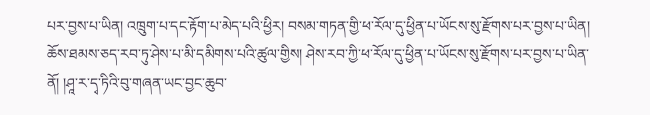པར་བྱས་པ་ཡིན། འཁྲུག་པ་དང་རྟོག་པ་མེད་པའི་ཕྱིར། བསམ་གཏན་གྱི་ཕ་རོལ་དུ་ཕྱིན་པ་ཡོངས་སུ་རྫོགས་པར་བྱས་པ་ཡིན། ཆོས་ཐམས་ཅད་རབ་ཏུ་ཤེས་པ་མི་དམིགས་པའི་ཚུལ་གྱིས། ཤེས་རབ་ཀྱི་ཕ་རོལ་དུ་ཕྱིན་པ་ཡོངས་སུ་རྫོགས་པར་བྱས་པ་ཡིན་ནོ། །ཤཱ་ར་དྭ་ཏིའི་བུ་གཞན་ཡང་བྱང་ཆུབ་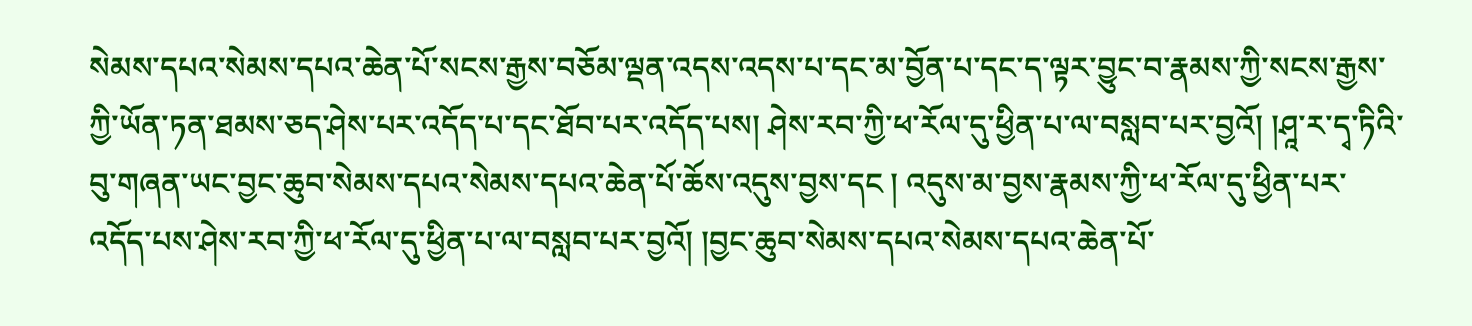སེམས་དཔའ་སེམས་དཔའ་ཆེན་པོ་སངས་རྒྱས་བཅོམ་ལྡན་འདས་འདས་པ་དང་མ་བྱོན་པ་དང་ད་ལྟར་བྱུང་བ་རྣམས་ཀྱི་སངས་རྒྱས་ཀྱི་ཡོན་ཏན་ཐམས་ཅད་ཤེས་པར་འདོད་པ་དང་ཐོབ་པར་འདོད་པས། ཤེས་རབ་ཀྱི་ཕ་རོལ་དུ་ཕྱིན་པ་ལ་བསླབ་པར་བྱའོ། །ཤཱ་ར་དྭ་ཏིའི་བུ་གཞན་ཡང་བྱང་ཆུབ་སེམས་དཔའ་སེམས་དཔའ་ཆེན་པོ་ཆོས་འདུས་བྱས་དང ། འདུས་མ་བྱས་རྣམས་ཀྱི་ཕ་རོལ་དུ་ཕྱིན་པར་འདོད་པས་ཤེས་རབ་ཀྱི་ཕ་རོལ་དུ་ཕྱིན་པ་ལ་བསླབ་པར་བྱའོ། །བྱང་ཆུབ་སེམས་དཔའ་སེམས་དཔའ་ཆེན་པོ་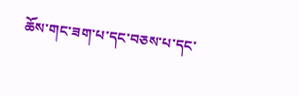ཆོས་གང་ཟག་པ་དང་བཅས་པ་དང་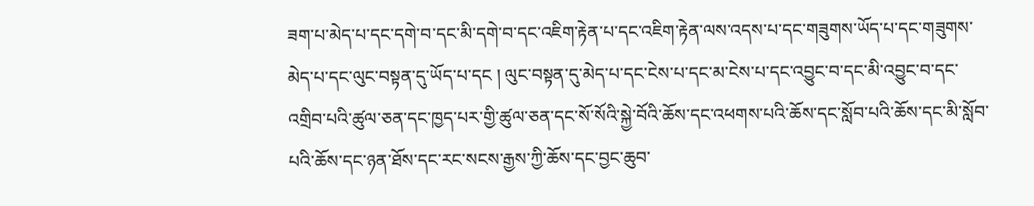ཟག་པ་མེད་པ་དང་དགེ་བ་དང་མི་དགེ་བ་དང་འཇིག་རྟེན་པ་དང་འཇིག་རྟེན་ལས་འདས་པ་དང་གཟུགས་ཡོད་པ་དང་གཟུགས་མེད་པ་དང་ལུང་བསྟན་དུ་ཡོད་པ་དང ། ལུང་བསྟན་དུ་མེད་པ་དང་ངེས་པ་དང་མ་ངེས་པ་དང་འབྱུང་བ་དང་མི་འབྱུང་བ་དང་འགྲིབ་པའི་ཚུལ་ཅན་དང་ཁྱད་པར་གྱི་ཚུལ་ཅན་དང་སོ་སོའི་སྐྱེ་བོའི་ཆོས་དང་འཕགས་པའི་ཆོས་དང་སློབ་པའི་ཆོས་དང་མི་སློབ་པའི་ཆོས་དང་ཉན་ཐོས་དང་རང་སངས་རྒྱས་ཀྱི་ཆོས་དང་བྱང་ཆུབ་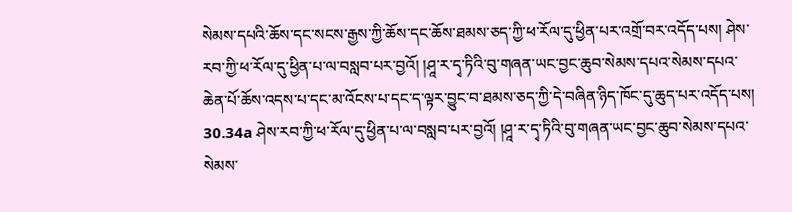སེམས་དཔའི་ཆོས་དང་སངས་རྒྱས་ཀྱི་ཆོས་དང་ཆོས་ཐམས་ཅད་ཀྱི་ཕ་རོལ་དུ་ཕྱིན་པར་འགྲོ་བར་འདོད་པས། ཤེས་རབ་ཀྱི་ཕ་རོལ་དུ་ཕྱིན་པ་ལ་བསླབ་པར་བྱའོ། །ཤཱ་ར་དྭ་ཏིའི་བུ་གཞན་ཡང་བྱང་ཆུབ་སེམས་དཔའ་སེམས་དཔའ་ཆེན་པོ་ཆོས་འདས་པ་དང་མ་འོངས་པ་དང་ད་ལྟར་བྱུང་བ་ཐམས་ཅད་ཀྱི་དེ་བཞིན་ཉིད་ཁོང་དུ་ཆུད་པར་འདོད་པས། 30.34a ཤེས་རབ་ཀྱི་ཕ་རོལ་དུ་ཕྱིན་པ་ལ་བསླབ་པར་བྱའོ། །ཤཱ་ར་དྭ་ཏིའི་བུ་གཞན་ཡང་བྱང་ཆུབ་སེམས་དཔའ་སེམས་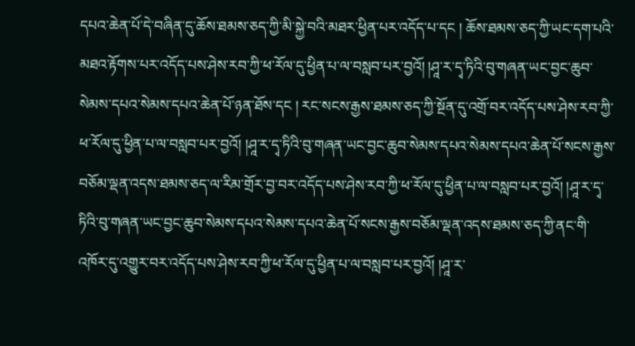དཔའ་ཆེན་པོ་དེ་བཞིན་དུ་ཆོས་ཐམས་ཅད་ཀྱི་མི་སྐྱེ་བའི་མཐར་ཕྱིན་པར་འདོད་པ་དང ། ཆོས་ཐམས་ཅད་ཀྱི་ཡང་དག་པའི་མཐའ་རྟོགས་པར་འདོད་པས་ཤེས་རབ་ཀྱི་ཕ་རོལ་དུ་ཕྱིན་པ་ལ་བསླབ་པར་བྱའོ། །ཤཱ་ར་དྭ་ཏིའི་བུ་གཞན་ཡང་བྱང་ཆུབ་སེམས་དཔའ་སེམས་དཔའ་ཆེན་པོ་ཉན་ཐོས་དང ། རང་སངས་རྒྱས་ཐམས་ཅད་ཀྱི་སྔོན་དུ་འགྲོ་བར་འདོད་པས་ཤེས་རབ་ཀྱི་ཕ་རོལ་དུ་ཕྱིན་པ་ལ་བསླབ་པར་བྱའོ། །ཤཱ་ར་དྭ་ཏིའི་བུ་གཞན་ཡང་བྱང་ཆུབ་སེམས་དཔའ་སེམས་དཔའ་ཆེན་པོ་སངས་རྒྱས་བཅོམ་ལྡན་འདས་ཐམས་ཅད་ལ་རིམ་གྲོར་བྱ་བར་འདོད་པས་ཤེས་རབ་ཀྱི་ཕ་རོལ་དུ་ཕྱིན་པ་ལ་བསླབ་པར་བྱའོ། །ཤཱ་ར་དྭ་ཏིའི་བུ་གཞན་ཡང་བྱང་ཆུབ་སེམས་དཔའ་སེམས་དཔའ་ཆེན་པོ་སངས་རྒྱས་བཅོམ་ལྡན་འདས་ཐམས་ཅད་ཀྱི་ནང་གི་འཁོར་དུ་འགྱུར་བར་འདོད་པས་ཤེས་རབ་ཀྱི་ཕ་རོལ་དུ་ཕྱིན་པ་ལ་བསླབ་པར་བྱའོ། །ཤཱ་ར་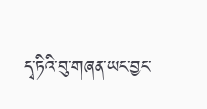དྭ་ཏིའི་བུ་གཞན་ཡང་བྱང་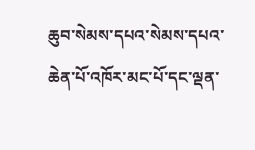ཆུབ་སེམས་དཔའ་སེམས་དཔའ་ཆེན་པོ་འཁོར་མང་པོ་དང་ལྡན་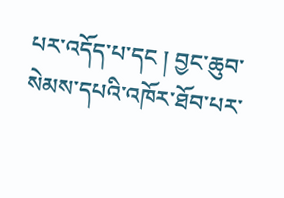པར་འདོད་པ་དང ། བྱང་ཆུབ་སེམས་དཔའི་འཁོར་ཐོབ་པར་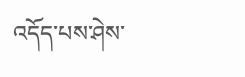འདོད་པས་ཤེས་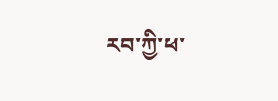རབ་ཀྱི་ཕ་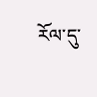རོལ་དུ་